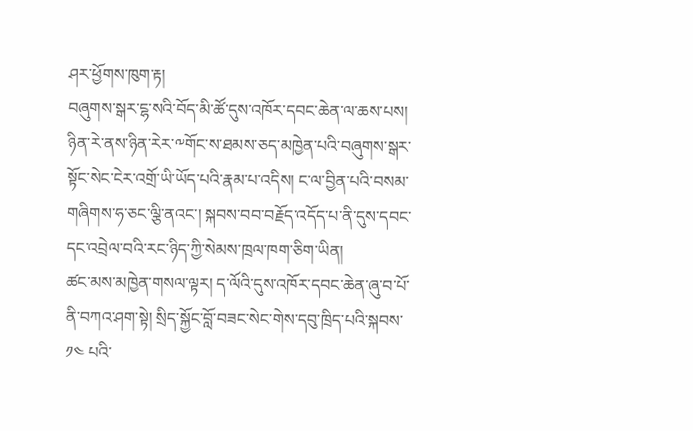ཤར་ཕྱོགས་ཁུག་རྟ།
བཞུགས་སྒར་ངྷ་སའི་བོད་མི་ཚོ་དུས་འཁོར་དབང་ཆེན་ལ་ཆས་པས། ཉིན་རེ་ནས་ཉིན་རེར་༸གོང་ས་ཐམས་ཅད་མཁྱེན་པའི་བཞུགས་སྒར་སྟོང་སེང་ངེར་འགྲོ་ཡི་ཡོད་པའི་རྣམ་པ་འདིས། ང་ལ་བྱིན་པའི་བསམ་གཞིགས་ཧ་ཅང་ལྕི་ནའང་། སྐབས་བབ་བརྗོད་འདོད་པ་ནི་དུས་དབང་དང་འབྲེལ་བའི་རང་ཉིད་ཀྱི་སེམས་ཁྲལ་ཁག་ཅིག་ཡིན།
ཚང་མས་མཁྱེན་གསལ་ལྟར། ད་ལོའི་དུས་འཁོར་དབང་ཆེན་ཞུ་བ་པོ་ནི་བཀའ་ཤག་སྟེ། སྲིད་སྐྱོང་བློ་བཟང་སེང་གེས་དབུ་ཁྲིད་པའི་སྐབས་ ༡༤ པའི་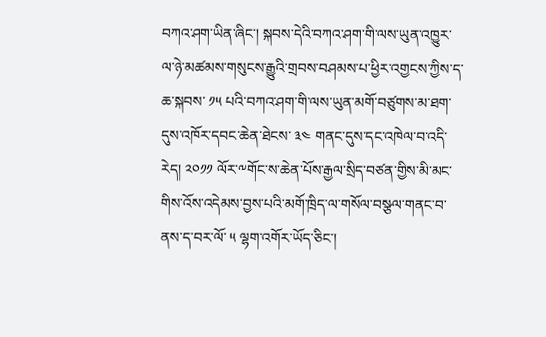བཀའ་ཤག་ཡིན་ཞིང་། སྐབས་དེའི་བཀའ་ཤག་གི་ལས་ཡུན་འཁྱུར་ལ་ཉེ་མཚམས་གསུངས་རྒྱུའི་གྲབས་བཤམས་པ་ཕྱིར་འགྱངས་ཀྱིས་ད་ཆ་སྐབས་ ༡༥ པའི་བཀའ་ཤག་གི་ལས་ཡུན་མགོ་བཙུགས་མ་ཐག་དུས་འཁོར་དབང་ཆེན་ཐེངས་ ༣༤ གནང་དུས་དང་འཁེལ་བ་འདི་རེད། ༢༠༡༡ ལོར་༸གོང་ས་ཆེན་པོས་རྒྱལ་སྲིད་བཙན་གྱིས་མི་མང་གིས་འོས་འདེམས་བྱས་པའི་མགོ་ཁྲིད་ལ་གསོལ་བསྩལ་གནང་བ་ནས་ད་བར་ལོ་ ༥ ལྷག་འགོར་ཡོད་ཅིང་།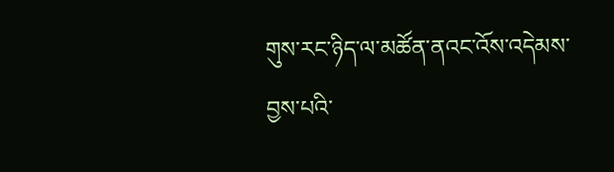གུས་རང་ཉིད་ལ་མཚོན་ནའང་འོས་འདེམས་བྱས་པའི་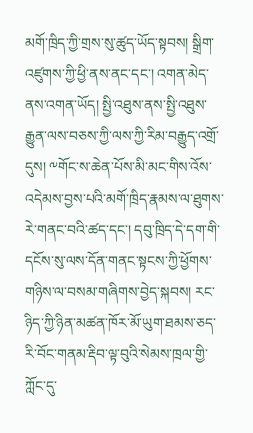མགོ་ཁྲིད་ཀྱི་གྲས་སུ་ཚུད་ཡོད་སྟབས། སྒྲིག་འཛུགས་ཀྱི་ཕྱི་ནས་ནང་དང་། འགན་མེད་ནས་འགན་ཡོད། སྤྱི་འཐུས་ནས་སྤྱི་འཐུས་རྒྱུན་ལས་བཅས་ཀྱི་ལས་ཀྱི་རིམ་བརྒྱུད་འགྲོ་དུས། ༸གོང་ས་ཆེན་པོས་མི་མང་གིས་འོས་འདེམས་བྱས་པའི་མགོ་ཁྲིད་རྣམས་ལ་ཐུགས་རེ་གནང་བའི་ཚད་དང་། དབུ་ཁྲིད་དེ་དག་གི་དངོས་སུ་ལས་དོན་གནང་སྟངས་ཀྱི་ཕྱོགས་གཉིས་ལ་བསམ་གཞིགས་བྱེད་སྐབས། རང་ཉིད་ཀྱི་ཉིན་མཚན་ཁོར་མོ་ཡུག་ཐམས་ཅད་རི་བོང་གནམ་རྡིབ་ལྟ་བུའི་སེམས་ཁྲལ་གྱི་ཀློང་དུ་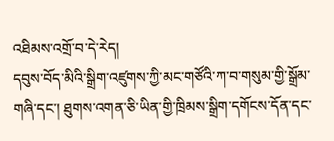འཐིམས་འགྲོ་བ་དེ་རེད།
དབུས་བོད་མིའི་སྒྲིག་འཛུགས་ཀྱི་མང་གཙོའི་ཀ་བ་གསུམ་གྱི་སྒྲོམ་གཞི་དང་། ཐུགས་འགན་ཅི་ཡིན་གྱི་ཁྲིམས་སྒྲིག་དགོངས་དོན་དང་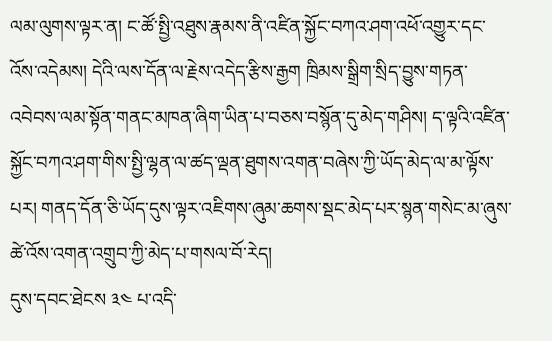ལམ་ལུགས་ལྟར་ན། ང་ཚོ་སྤྱི་འཐུས་རྣམས་ནི་འཛིན་སྐྱོང་བཀའ་ཤག་འཕོ་འགྱུར་དང་འོས་འདེམས། དེའི་ལས་དོན་ལ་རྗེས་འདེད་རྩིས་རྒྱག ཁྲིམས་སྒྲིག་སྲིད་བྱུས་གཏན་འབེབས་ལམ་སྟོན་གནང་མཁན་ཞིག་ཡིན་པ་བཅས་བསྙོན་དུ་མེད་གཤིས། ད་ལྟའི་འཛིན་སྐྱོང་བཀའ་ཤག་གིས་སྤྱི་ལྷན་ལ་ཚད་ལྡན་ཐུགས་འགན་བཞེས་ཀྱི་ཡོད་མེད་ལ་མ་ལྟོས་པར། གནད་དོན་ཅི་ཡོད་དུས་ལྟར་འཇིགས་ཞུམ་ཆགས་སྡང་མེད་པར་སྙན་གསེང་མ་ཞུས་ཚེ་འོས་འགན་འགྲུབ་ཀྱི་མེད་པ་གསལ་བོ་རེད།
དུས་དབང་ཐེངས ༣༤ པ་འདི་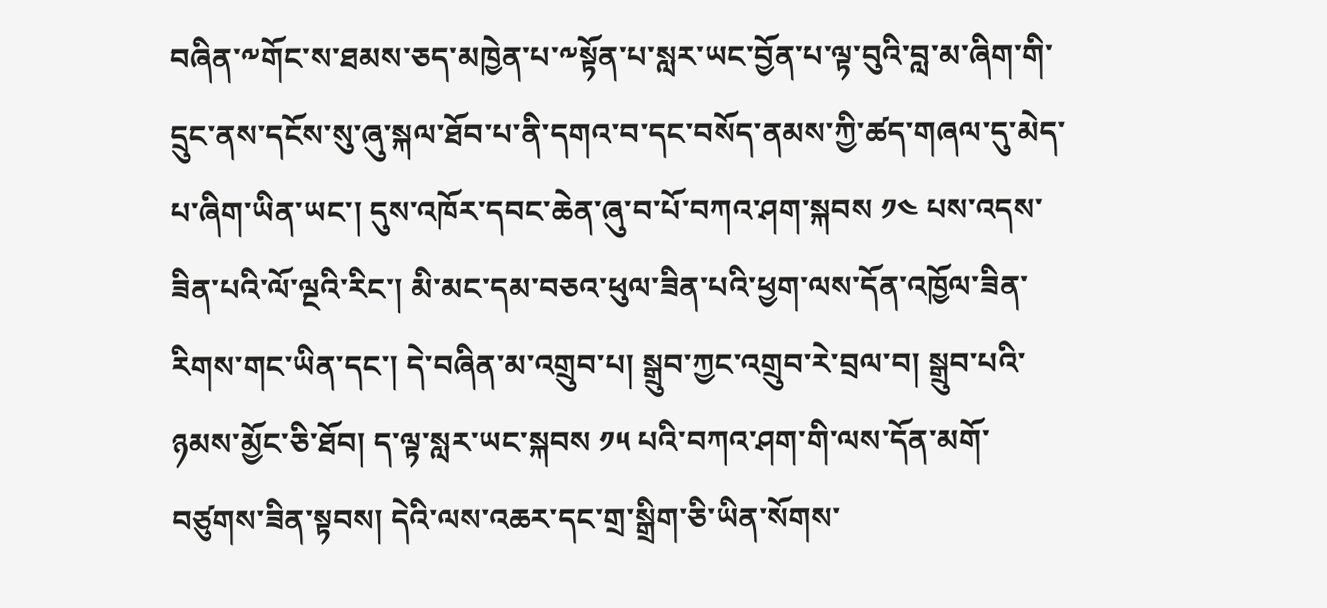བཞིན་༸གོང་ས་ཐམས་ཅད་མཁྱེན་པ་༸སྟོན་པ་སླར་ཡང་བྱོན་པ་ལྟ་བུའི་བླ་མ་ཞིག་གི་དྲུང་ནས་དངོས་སུ་ཞུ་སྐལ་ཐོབ་པ་ནི་དགའ་བ་དང་བསོད་ནམས་ཀྱི་ཚད་གཞལ་དུ་མེད་པ་ཞིག་ཡིན་ཡང་། དུས་འཁོར་དབང་ཆེན་ཞུ་བ་པོ་བཀའ་ཤག་སྐབས ༡༤ པས་འདས་ཟིན་པའི་ལོ་ལྔའི་རིང་། མི་མང་དམ་བཅའ་ཕུལ་ཟིན་པའི་ཕྱག་ལས་དོན་འཁྱོལ་ཟིན་རིགས་གང་ཡིན་དང་། དེ་བཞིན་མ་འགྲུབ་པ། སྒྲུབ་ཀྱང་འགྲུབ་རེ་བྲལ་བ། སྒྲུབ་པའི་ཉམས་མྱོང་ཅི་ཐོབ། ད་ལྟ་སླར་ཡང་སྐབས ༡༥ པའི་བཀའ་ཤག་གི་ལས་དོན་མགོ་བཙུགས་ཟིན་སྟབས། དེའི་ལས་འཆར་དང་གྲ་སྒྲིག་ཅི་ཡིན་སོགས་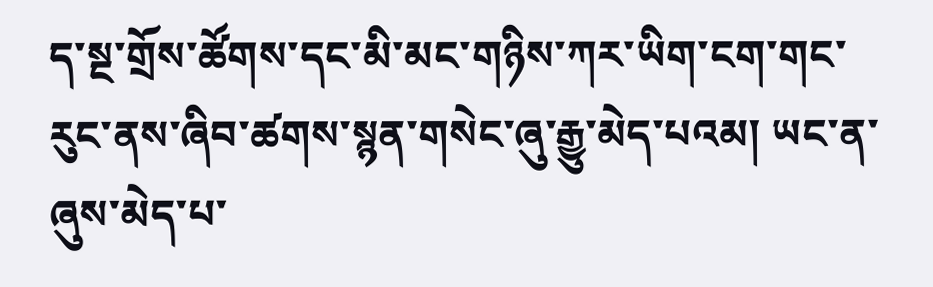ད་སྔ་གྲོས་ཚོགས་དང་མི་མང་གཉིས་ཀར་ཡིག་ངག་གང་རུང་ནས་ཞིབ་ཚགས་སྙན་གསེང་ཞུ་རྒྱུ་མེད་པའམ། ཡང་ན་ཞུས་མེད་པ་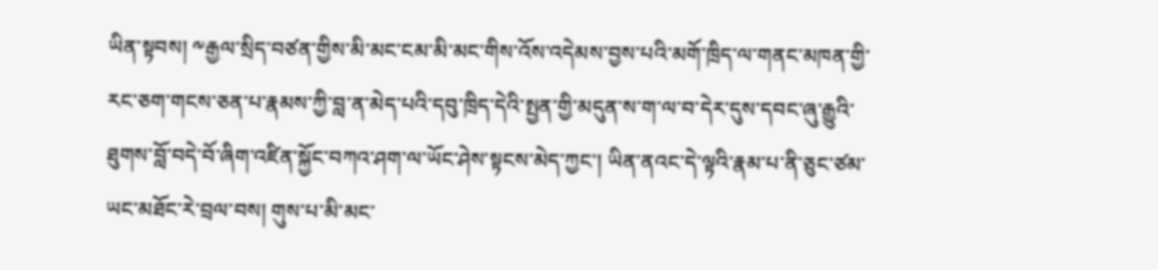ཡིན་སྟབས། ༸རྒྱལ་སྲིད་བཙན་གྱིས་མི་མང་ངམ་མི་མང་གིས་འོས་འདེམས་བྱས་པའི་མགོ་ཁྲིད་ལ་གནང་མཁན་གྱི་རང་ཅག་གངས་ཅན་པ་རྣམས་ཀྱི་བླ་ན་མེད་པའི་དབུ་ཁྲིད་དེའི་སྤྱན་གྱི་མདུན་ས་ག་ལ་བ་དེར་དུས་དབང་ཞུ་རྒྱུའི་ཐུགས་བློ་བདེ་བོ་ཞིག་འཛིན་སྐྱོང་བཀའ་ཤག་ལ་ཡོང་ཤེས་སྟངས་མེད་ཀྱང་། ཡིན་ནའང་དེ་ལྟའི་རྣམ་པ་ནི་ཅུང་ཙམ་ཡང་མཐོང་རེ་བྲལ་བས། གུས་པ་མི་མང་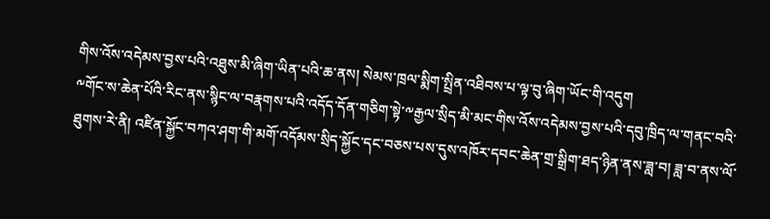གིས་འོས་འདེམས་བྱས་པའི་འཐུས་མི་ཞིག་ཡིན་པའི་ཆ་ནས། སེམས་ཁྲལ་སྨིག་སྤྲིན་འཐིབས་པ་ལྟ་བུ་ཞིག་ཡོང་གི་འདུག
༸གོང་ས་ཆེན་པོའི་རིང་ནས་སྙིང་ལ་བརྣགས་པའི་འདོད་དོན་གཅིག་སྟེ་༸རྒྱལ་སྲིད་མི་མང་གིས་འོས་འདེམས་བྱས་པའི་དབུ་ཁྲིད་ལ་གནང་བའི་ཐུགས་རེ་ནི། འཛིན་སྐྱོང་བཀའ་ཤག་གི་མགོ་འདོམས་སྲིད་སྐྱོང་དང་བཅས་པས་དུས་འཁོར་དབང་ཆེན་གྲ་སྒྲིག་ཐད་ཉིན་ནས་ཟླ་བ། ཟླ་བ་ནས་ལོ་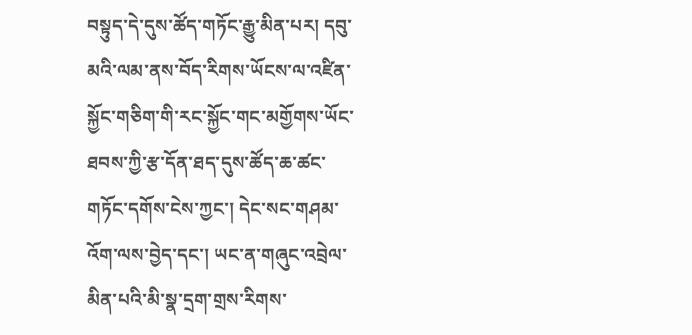བསྟུད་དེ་དུས་ཚོད་གཏོང་རྒྱུ་མིན་པར། དབུ་མའི་ལམ་ནས་བོད་རིགས་ཡོངས་ལ་འཛིན་སྐྱོང་གཅིག་གི་རང་སྐྱོང་གང་མགྱོགས་ཡོང་ཐབས་ཀྱི་རྩ་དོན་ཐད་དུས་ཚོད་ཆ་ཚང་གཏོང་དགོས་ངེས་ཀྱང་། དེང་སང་གཤམ་འོག་ལས་བྱེད་དང་། ཡང་ན་གཞུང་འབྲེལ་མིན་པའི་མི་སྣ་དྲག་གྲས་རིགས་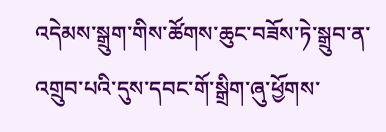འདེམས་སྒྲུག་གིས་ཚོགས་ཆུང་བཟོས་ཏེ་སྒྲུབ་ན་འགྲུབ་པའི་དུས་དབང་གོ་སྒྲིག་ཞུ་ཕྱོགས་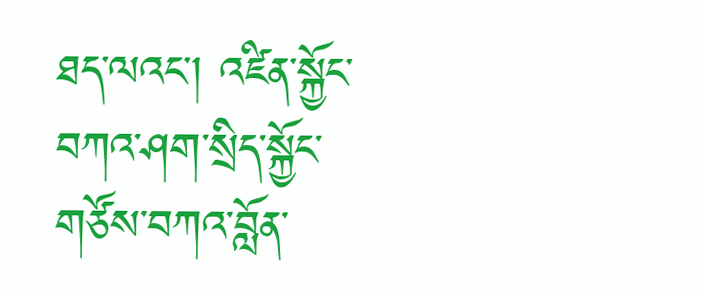ཐད་ལའང་། འཛིན་སྐྱོང་བཀའ་ཤག་སྲིད་སྐྱོང་གཙོས་བཀའ་བློན་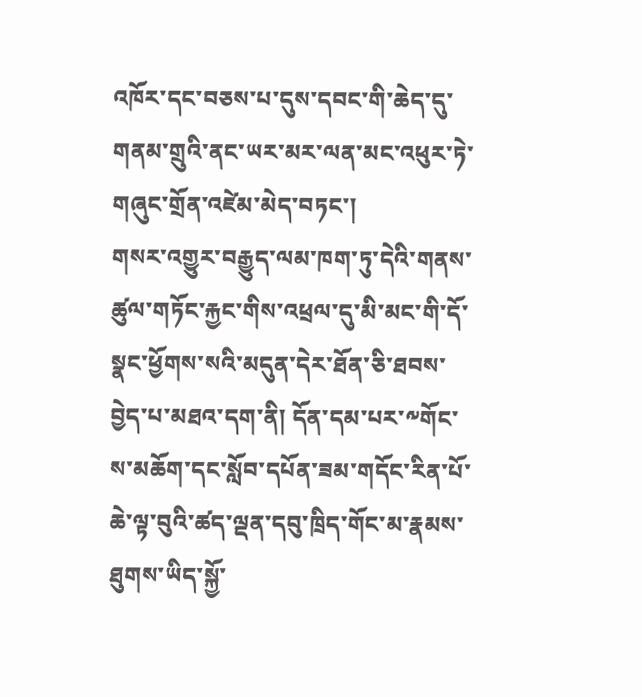འཁོར་དང་བཅས་པ་དུས་དབང་གི་ཆེད་དུ་གནམ་གྲུའི་ནང་ཡར་མར་ལན་མང་འཕུར་ཏེ་གཞུང་གྲོན་འཛེམ་མེད་བཏང་།
གསར་འགྱུར་བརྒྱུད་ལམ་ཁག་ཏུ་དེའི་གནས་ཚུལ་གཏོང་རྐྱང་གིས་འཕྲལ་དུ་མི་མང་གི་དོ་སྣང་ཕྱོགས་སའི་མདུན་དེར་ཐོན་ཅི་ཐབས་བྱེད་པ་མཐའ་དག་ནི། དོན་དམ་པར་༸གོང་ས་མཆོག་དང་སློབ་དཔོན་ཟམ་གདོང་རིན་པོ་ཆེ་ལྟ་བུའི་ཚད་ལྡན་དབུ་ཁྲིད་གོང་མ་རྣམས་ཐུགས་ཡིད་སྐྱོ་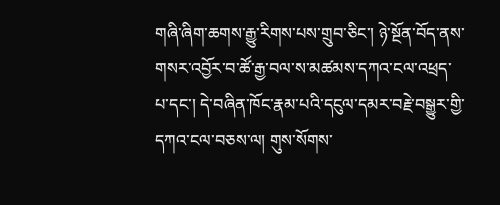གཞི་ཞིག་ཆགས་རྒྱུ་རིགས་པས་གྲུབ་ཅིང་། ཉེ་སྔོན་བོད་ནས་གསར་འབྱོར་བ་ཚོ་རྒྱ་བལ་ས་མཚམས་དཀའ་ངལ་འཕྲད་པ་དང་། དེ་བཞིན་ཁོང་རྣམ་པའི་དངུལ་དམར་བརྗེ་བསྒྱུར་གྱི་དཀའ་ངལ་བཅས་ལ། གུས་སོགས་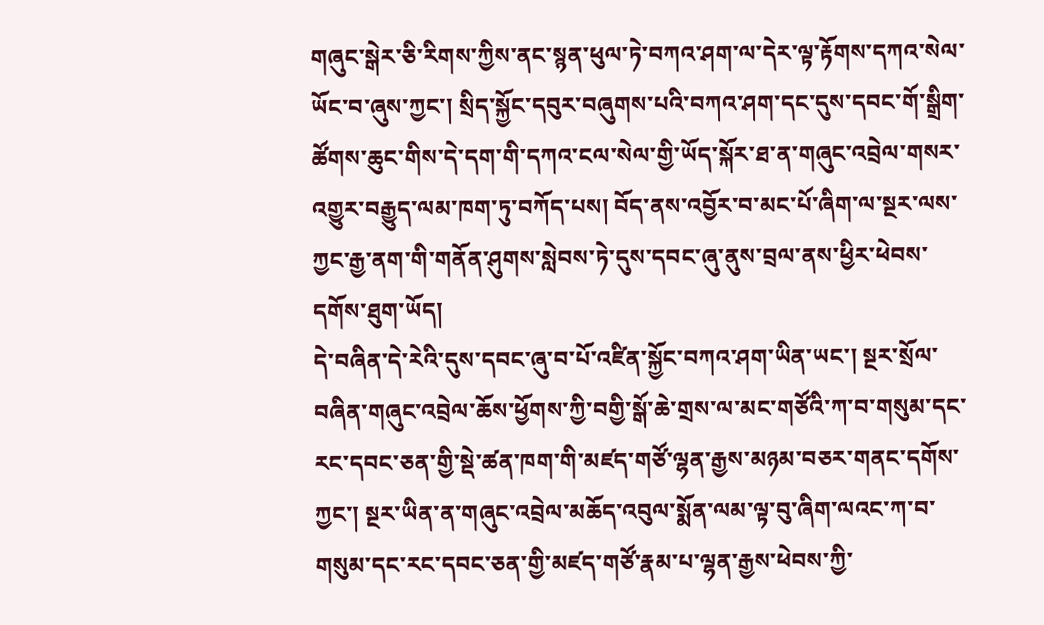གཞུང་སྒེར་ཅི་རིགས་ཀྱིས་ནང་སྙན་ཕུལ་ཏེ་བཀའ་ཤག་ལ་དེར་ལྟ་རྟོགས་དཀའ་སེལ་ཡོང་བ་ཞུས་ཀྱང་། སྲིད་སྐྱོང་དབུར་བཞུགས་པའི་བཀའ་ཤག་དང་དུས་དབང་གོ་སྒྲིག་ཚོགས་ཆུང་གིས་དེ་དག་གི་དཀའ་ངལ་སེལ་གྱི་ཡོད་སྐོར་ཐ་ན་གཞུང་འབྲེལ་གསར་འགྱུར་བརྒྱུད་ལམ་ཁག་ཏུ་བཀོད་པས། བོད་ནས་འབྱོར་བ་མང་པོ་ཞིག་ལ་སྔར་ལས་ཀྱང་རྒྱ་ནག་གི་གནོན་ཤུགས་སླེབས་ཏེ་དུས་དབང་ཞུ་ནུས་བྲལ་ནས་ཕྱིར་ཕེབས་དགོས་ཐུག་ཡོད།
དེ་བཞིན་དེ་རེའི་དུས་དབང་ཞུ་བ་པོ་འཛིན་སྐྱོང་བཀའ་ཤག་ཡིན་ཡང་། སྔར་སྲོལ་བཞིན་གཞུང་འབྲེལ་ཆོས་ཕྱོགས་ཀྱི་བགྱི་སྒོ་ཆེ་གྲས་ལ་མང་གཙོའི་ཀ་བ་གསུམ་དང་རང་དབང་ཅན་གྱི་སྡེ་ཚན་ཁག་གི་མཛད་གཙོ་ལྷན་རྒྱས་མཉམ་བཅར་གནང་དགོས་ཀྱང་། སྔར་ཡིན་ན་གཞུང་འབྲེལ་མཆོད་འབུལ་སྨོན་ལམ་ལྟ་བུ་ཞིག་ལའང་ཀ་བ་གསུམ་དང་རང་དབང་ཅན་གྱི་མཛད་གཙོ་རྣམ་པ་ལྷན་རྒྱས་ཕེབས་ཀྱི་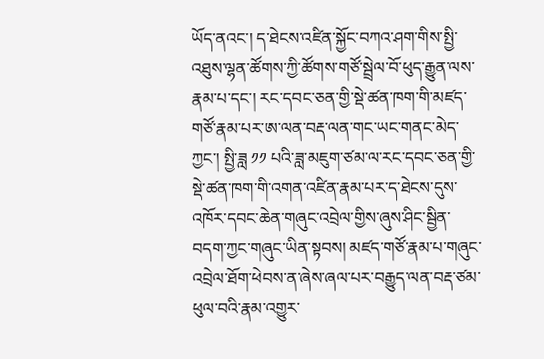ཡོད་ནའང་། ད་ཐེངས་འཛིན་སྐྱོང་བཀའ་ཤག་གིས་སྤྱི་འཐུས་ལྷན་ཚོགས་ཀྱི་ཚོགས་གཙོ་སྦྲེལ་བོ་ཕུད་རྒྱུན་ལས་རྣམ་པ་དང་། རང་དབང་ཅན་གྱི་སྡེ་ཚན་ཁག་གི་མཛད་གཙོ་རྣམ་པར་ཨ་ལན་བརྡ་ལན་གང་ཡང་གནང་མེད་ཀྱང་། སྤྱི་ཟླ ༡༡ པའི་ཟླ་མཇུག་ཙམ་ལ་རང་དབང་ཅན་གྱི་སྡེ་ཚན་ཁག་གི་འགན་འཛིན་རྣམ་པར་ད་ཐེངས་དུས་འཁོར་དབང་ཆེན་གཞུང་འབྲེལ་གྱིས་ཞུས་ཤིང་སྦྱིན་བདག་ཀྱང་གཞུང་ཡིན་སྟབས། མཛད་གཙོ་རྣམ་པ་གཞུང་འབྲེལ་ཐོག་ཕེབས་ན་ཞེས་ཞལ་པར་བརྒྱུད་ལན་བརྡ་ཙམ་ཕུལ་བའི་རྣམ་འགྱུར་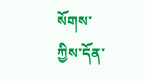སོགས་ཀྱིས་དོན་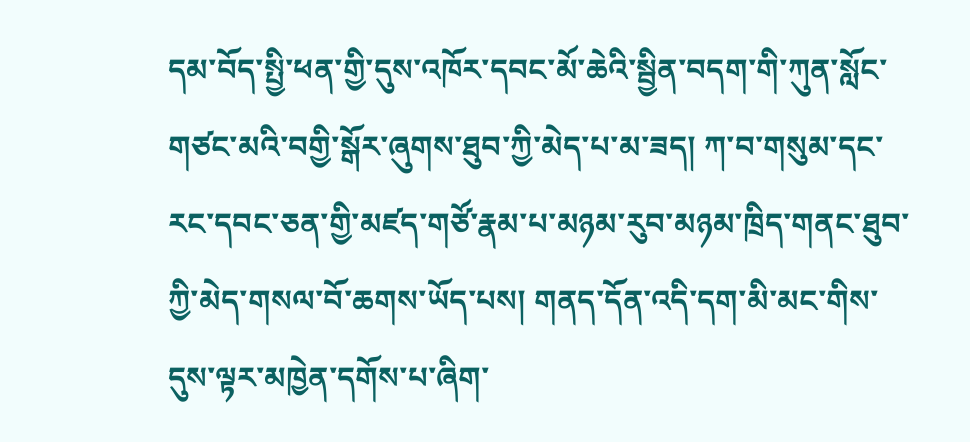དམ་བོད་སྤྱི་ཕན་གྱི་དུས་འཁོར་དབང་མོ་ཆེའི་སྦྱིན་བདག་གི་ཀུན་སློང་གཙང་མའི་བགྱི་སྒོར་ཞུགས་ཐུབ་ཀྱི་མེད་པ་མ་ཟད། ཀ་བ་གསུམ་དང་རང་དབང་ཅན་གྱི་མཛད་གཙོ་རྣམ་པ་མཉམ་རུབ་མཉམ་ཁྲིད་གནང་ཐུབ་ཀྱི་མེད་གསལ་བོ་ཆགས་ཡོད་པས། གནད་དོན་འདི་དག་མི་མང་གིས་དུས་ལྟར་མཁྱེན་དགོས་པ་ཞིག་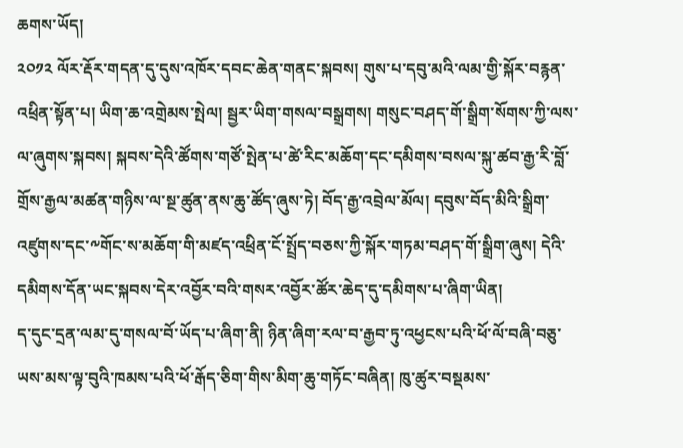ཆགས་ཡོད།
༢༠༡༢ ལོར་རྡོར་གདན་དུ་དུས་འཁོར་དབང་ཆེན་གནང་སྐབས། གུས་པ་དབུ་མའི་ལམ་གྱི་སྐོར་བརྙན་འཕྲིན་སྟོན་པ། ཡིག་ཆ་འགྲེམས་སྤེལ། སྦྱར་ཡིག་གསལ་བསྒྲགས། གསུང་བཤད་གོ་སྒྲིག་སོགས་ཀྱི་ལས་ལ་ཞུགས་སྐབས། སྐབས་དེའི་ཚོགས་གཙོ་སྤེན་པ་ཚེ་རིང་མཆོག་དང་དམིགས་བསལ་སྐུ་ཚབ་རྒྱ་རི་བློ་གྲོས་རྒྱལ་མཚན་གཉིས་ལ་སྔ་ཚུན་ནས་ཆུ་ཚོད་ཞུས་ཏེ། བོད་རྒྱ་འབྲེལ་མོལ། དབུས་བོད་མིའི་སྒྲིག་འཛུགས་དང་༸གོང་ས་མཆོག་གི་མཛད་འཕྲིན་ངོ་སྤྲོད་བཅས་ཀྱི་སྐོར་གཏམ་བཤད་གོ་སྒྲིག་ཞུས། དེའི་དམིགས་དོན་ཡང་སྐབས་དེར་འབྱོར་བའི་གསར་འབྱོར་ཚོར་ཆེད་དུ་དམིགས་པ་ཞིག་ཡིན།
ད་དུང་དྲན་ལམ་དུ་གསལ་བོ་ཡོད་པ་ཞིག་ནི། ཉིན་ཞིག་རལ་བ་རྒྱབ་ཏུ་འཕྱངས་པའི་ཕོ་ལོ་བཞི་བཅུ་ཡས་མས་ལྟ་བུའི་ཁམས་པའི་ཕོ་རྒོད་ཅིག་གིས་མིག་ཆུ་གཏོང་བཞིན། ཁུ་ཚུར་བསྡམས་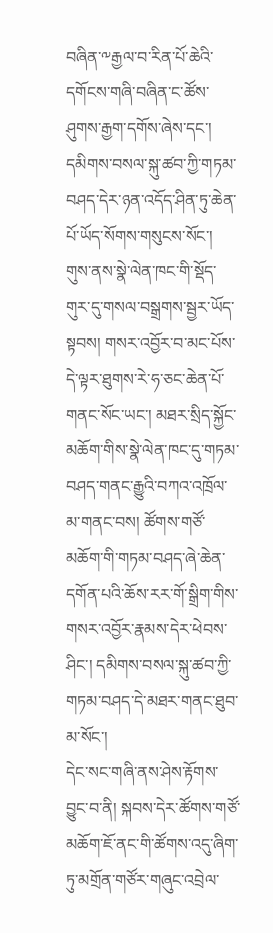བཞིན་༸རྒྱལ་བ་རིན་པོ་ཆེའི་དགོངས་གཞི་བཞིན་ང་ཚོས་ཤུགས་རྒྱག་དགོས་ཞེས་དང་། དམིགས་བསལ་སྐུ་ཚབ་ཀྱི་གཏམ་བཤད་དེར་ཉན་འདོད་ཤིན་ཏུ་ཆེན་པོ་ཡོད་སོགས་གསུངས་སོང་། གུས་ནས་སྣེ་ལེན་ཁང་གི་སྡོད་གུར་དུ་གསལ་བསྒྲགས་སྦྱར་ཡོད་སྟབས། གསར་འབྱོར་བ་མང་པོས་དེ་ལྟར་ཐུགས་རེ་ཧ་ཅང་ཆེན་པོ་གནང་སོང་ཡང་། མཐར་སྲིད་སྐྱོང་མཆོག་གིས་སྣེ་ལེན་ཁང་དུ་གཏམ་བཤད་གནང་རྒྱུའི་བཀའ་འཁྲོལ་མ་གནང་བས། ཚོགས་གཙོ་མཆོག་གི་གཏམ་བཤད་ཞེ་ཆེན་དགོན་པའི་ཆོས་རར་གོ་སྒྲིག་གིས་གསར་འབྱོར་རྣམས་དེར་ཕེབས་ཤིང་། དམིགས་བསལ་སྐུ་ཚབ་ཀྱི་གཏམ་བཤད་དེ་མཐར་གནང་ཐུབ་མ་སོང་།
དེང་སང་གཞི་ནས་ཤེས་རྟོགས་བྱུང་བ་ནི། སྐབས་དེར་ཚོགས་གཙོ་མཆོག་ཇོ་ནང་གི་ཚོགས་འདུ་ཞིག་ཏུ་མགྲོན་གཙོར་གཞུང་འབྲེལ་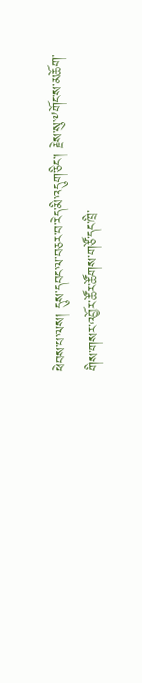ཕེབས་པ་ལས། དུས་དབང་ལ་བཅར་བ་རེད་མི་འདུག་ཅིང་། རྗེས་སུ་༸གོང་ས་མཆོག་གིས་གསར་འབྱོར་ཚོར་ཚོགས་གཙོ་དང་ཁྲི་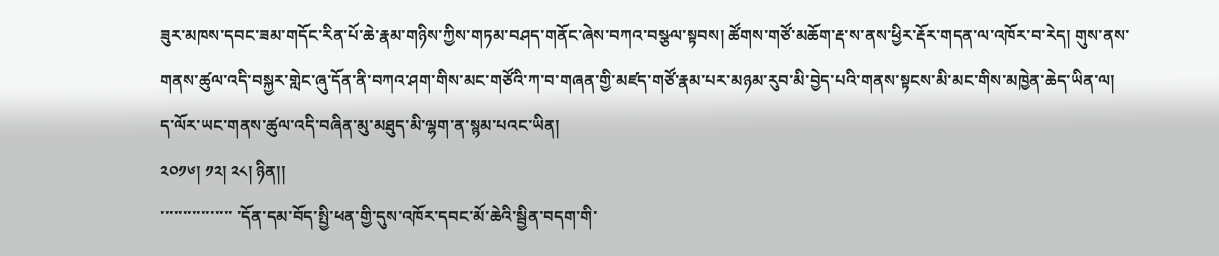ཟུར་མཁས་དབང་ཟམ་གདོང་རིན་པོ་ཆེ་རྣམ་གཉིས་ཀྱིས་གཏམ་བཤད་གནོང་ཞེས་བཀའ་བསྩལ་སྟབས། ཚོགས་གཙོ་མཆོག་རྡ་ས་ནས་ཕྱིར་རྡོར་གདན་ལ་འཁོར་བ་རེད། གུས་ནས་གནས་ཚུལ་འདི་བསྐྱར་གླེང་ཞུ་དོན་ནི་བཀའ་ཤག་གིས་མང་གཙོའི་ཀ་བ་གཞན་གྱི་མཛད་གཙོ་རྣམ་པར་མཉམ་རུབ་མི་བྱེད་པའི་གནས་སྟངས་མི་མང་གིས་མཁྱེན་ཆེད་ཡིན་ལ། ད་ལོར་ཡང་གནས་ཚུལ་འདི་བཞིན་མུ་མཐུད་མི་ལྷག་ན་སྙམ་པའང་ཡིན།
༢༠༡༦། ༡༢། ༢༨། ཉིན།།
་་་་་་་་་་་་་་་་ ་དོན་དམ་བོད་སྤྱི་ཕན་གྱི་དུས་འཁོར་དབང་མོ་ཆེའི་སྦྱིན་བདག་གི་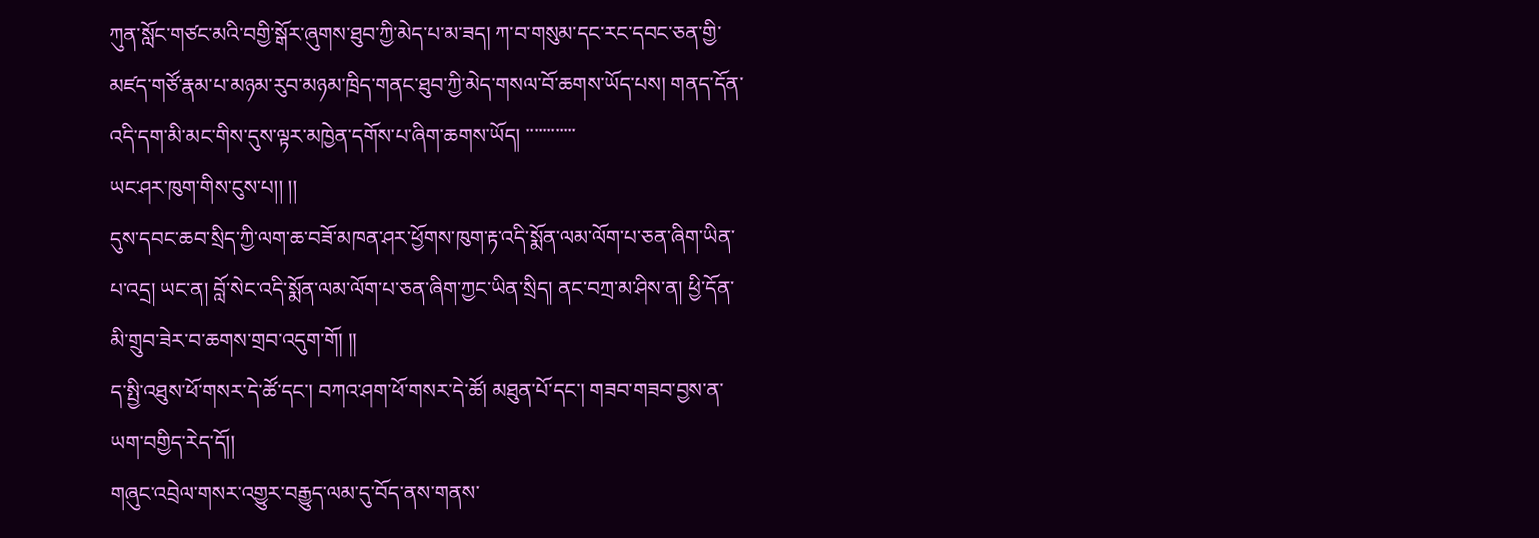ཀུན་སློང་གཙང་མའི་བགྱི་སྒོར་ཞུགས་ཐུབ་ཀྱི་མེད་པ་མ་ཟད། ཀ་བ་གསུམ་དང་རང་དབང་ཅན་གྱི་མཛད་གཙོ་རྣམ་པ་མཉམ་རུབ་མཉམ་ཁྲིད་གནང་ཐུབ་ཀྱི་མེད་གསལ་བོ་ཆགས་ཡོད་པས། གནད་དོན་འདི་དག་མི་མང་གིས་དུས་ལྟར་མཁྱེན་དགོས་པ་ཞིག་ཆགས་ཡོད། ་་་་་་་་་་་་
ཡང་ཤར་ཁུག་གིས་ངུས་པ།། །།
དུས་དབང་ཆབ་སྲིད་ཀྱི་ལག་ཆ་བཟོ་མཁན་ཤར་ཕྱོགས་ཁུག་རྟ་འདི་སྨོན་ལམ་ལོག་པ་ཅན་ཞིག་ཡིན་པ་འདྲ། ཡང་ན། བློ་སེང་འདི་སྨོན་ལམ་ལོག་པ་ཅན་ཞིག་ཀྱང་ཡིན་སྲིད། ནང་བཀྲ་མ་ཤིས་ན། ཕྱི་དོན་མི་གྲུབ་ཟེར་བ་ཆགས་གྲབ་འདུག་གོ། །།
ད་སྤྱི་འཐུས་ཕོ་གསར་དེ་ཚོ་དང་། བཀའ་ཤག་ཕོ་གསར་དེ་ཚོ། མཐུན་པོ་དང་། གཟབ་གཟབ་བྱས་ན་ཡག་བགྱིད་རེད་དོ།།
གཞུང་འབྲེལ་གསར་འགྱུར་བརྒྱུད་ལམ་དུ་བོད་ནས་གནས་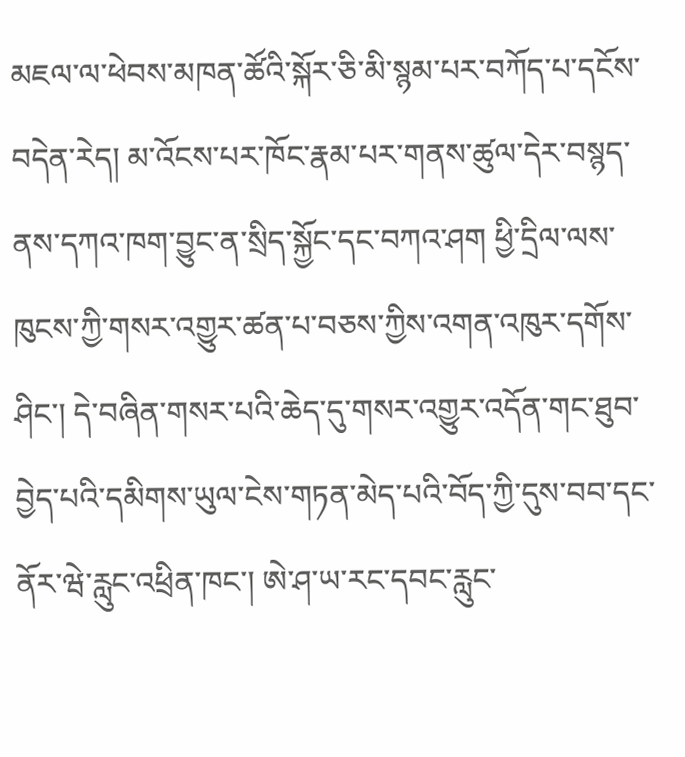མཇལ་ལ་ཕེབས་མཁན་ཚོའི་སྐོར་ཅི་མི་སྙམ་པར་བཀོད་པ་དངོས་བདེན་རེད། མ་འོངས་པར་ཁོང་རྣམ་པར་གནས་ཚུལ་དེར་བསྙད་ནས་དཀའ་ཁག་བྱུང་ན་སྲིད་སྐྱོང་དང་བཀའ་ཤག ཕྱི་དྲིལ་ལས་ཁུངས་ཀྱི་གསར་འགྱུར་ཚན་པ་བཅས་ཀྱིས་འགན་འཁུར་དགོས་ཤིང་། དེ་བཞིན་གསར་པའི་ཆེད་དུ་གསར་འགྱུར་འདོན་གང་ཐུབ་བྱེད་པའི་དམིགས་ཡུལ་ངེས་གཏན་མེད་པའི་བོད་ཀྱི་དུས་བབ་དང་ནོར་ཝེ་རླུང་འཕྲིན་ཁང་། ཨེ་ཤ་ཡ་རང་དབང་རླུང་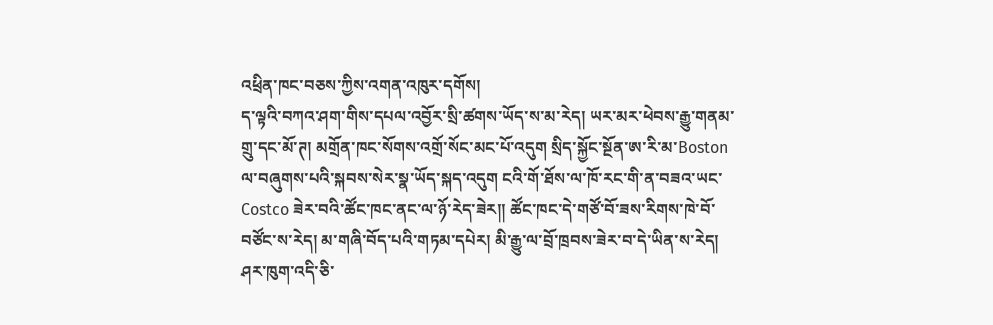འཕྲིན་ཁང་བཅས་ཀྱིས་འགན་འཁུར་དགོས།
ད་ལྟའི་བཀའ་ཤག་གིས་དཔལ་འབྱོར་སྲི་ཚགས་ཡོད་ས་མ་རེད། ཡར་མར་ཕེབས་རྒྱུ་གནམ་གྲུ་དང་མོ་ཊ། མགྲོན་ཁང་སོགས་འགྲོ་སོང་མང་པོ་འདུག སྲིད་སྐྱོང་སྔོན་ཨ་རི་མ་Boston ལ་བཞུགས་པའི་སྐབས་སེར་སྣ་ཡོད་སྐད་འདུག ངའི་གོ་ཐོས་ལ་ཁོ་རང་གི་ན་བཟའ་ཡང་Costco ཟེར་བའི་ཚོང་ཁང་ནང་ལ་ཉོ་རེད་ཟེར།། ཚོང་ཁང་དེ་གཙོ་བོ་ཟས་རིགས་ཁེ་བོ་བཙོང་ས་རེད། མ་གཞི་བོད་པའི་གཏམ་དཔེར། མི་རྒྱུ་ལ་བྲོ་ཁྲབས་ཟེར་བ་དེ་ཡིན་ས་རེད།
ཤར་ཁུག་འདི་ཅི་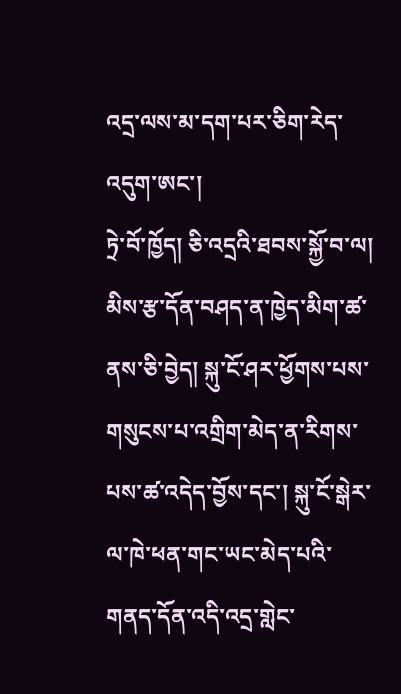འདྲ་ལས་མ་དག་པར་ཅིག་རེད་འདུག་ཨང་།
ཏྲེ་བོ་ཁྱོད། ཅི་འདྲའི་ཐབས་སྐྱོ་བ་ལ། མིས་རྩ་དོན་བཤད་ན་ཁྱེད་མིག་ཚ་ནས་ཅི་བྱེད། སྐུ་ངོ་ཤར་ཕྱོགས་པས་གསུངས་པ་འགྲིག་མེད་ན་རིགས་པས་ཚ་འདེད་བྱོས་དང་། སྐུ་ངོ་སྒེར་ལ་ཁེ་ཕན་གང་ཡང་མེད་པའི་གནད་དོན་འདི་འདྲ་གླེང་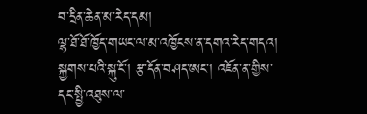བ་དྲིན་ཆེན་མ་རེད་དམ།
ལྷ་ཐོ་ཐོ་ཁྱོད་གཡང་ལ་མ་འཁྱོངས་ན་དགའ་རེད་གདའ། སྐྱགས་པའི་སྐུ་ངོ་། རྩ་དོན་བཤད་ཨང་། འཇོན་ན་གྱིས་དང་སྤྱི་འཐུས་ལ་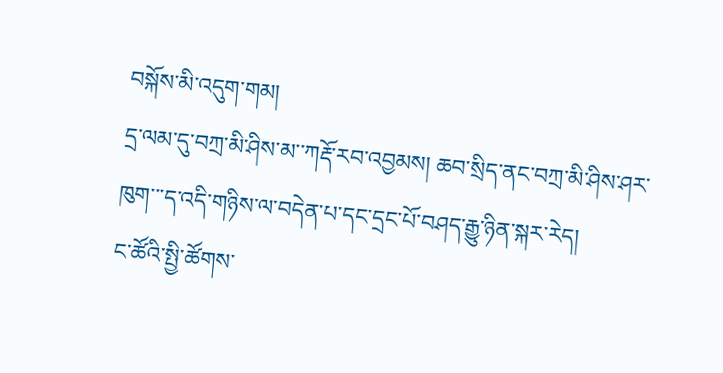བསྐོས་མི་འདུག་གམ།
དྲ་ལམ་དུ་བཀྲ་མི་ཤིས་མ་་ཀརྡོ་རབ་འབྱམས། ཆབ་སྲིད་ནང་བཀྲ་མི་ཤིས་ཤར་ཁུག་་་ད་འདི་གཉིས་ལ་བདེན་པ་དང་དྲང་པོ་བཤད་རྒྱུ་ཉིན་སྐར་རེད།
ང་ཚོའི་སྤྱི་ཚོགས་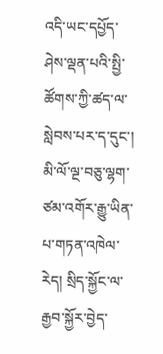འདི་ཡང་དཔྱོད་ཤེས་ལྡན་པའི་སྤྱི་ཚོགས་ཀྱི་ཚད་ལ་སླེབས་པར་ད་དུང་། མི་ལོ་ལྔ་བཅུ་ལྷག་ཙམ་འགོར་རྒྱུ་ཡིན་པ་གཏན་འཁེལ་རེད། སྲིད་སྐྱོང་ལ་རྒྱབ་སྐྱོར་བྱེད་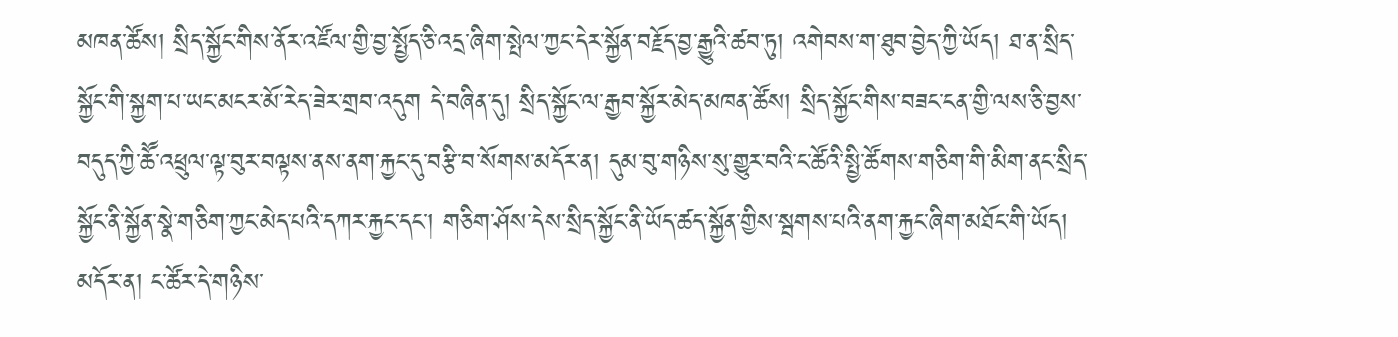མཁན་ཚོས། སྲིད་སྐྱོང་གིས་ནོར་འཛོལ་གྱི་བྱ་སྤྱོད་ཅི་འདྲ་ཞིག་སྤེལ་ཀྱང་དེར་སྐྱོན་བརྗོད་བྱ་རྒྱུའི་ཚབ་ཏུ། འགེབས་ག་ཐུབ་བྱེད་ཀྱི་ཡོད། ཐ་ན་སྲིད་སྐྱོང་གི་སྐྱག་པ་ཡང་མངར་མོ་རེད་ཟེར་གྲབ་འདུག དེ་བཞིན་དུ། སྲིད་སྐྱོང་ལ་རྒྱབ་སྐྱོར་མེད་མཁན་ཚོས། སྲིད་སྐྱོང་གིས་བཟང་ངན་གྱི་ལས་ཅི་བྱས་བདུད་ཀྱི་ཆཽ་འཕྲུལ་ལྟ་བུར་བལྟས་ནས་ནག་རྐྱང་དུ་བརྩི་བ་སོགས་མདོར་ན། དུམ་བུ་གཉིས་སུ་གྱུར་བའི་ང་ཚོའི་སྤྱི་ཚོགས་གཅིག་གི་མིག་ནང་སྲིད་སྐྱོང་ནི་སྐྱོན་སྣེ་གཅིག་ཀྱང་མེད་པའི་དཀར་རྐྱང་དང་། གཅིག་ཤོས་དེས་སྲིད་སྐྱོང་ནི་ཡོད་ཚད་སྐྱོན་གྱིས་སྦགས་པའི་ནག་རྐྱང་ཞིག་མཐོང་གི་ཡོད། མདོར་ན། ང་ཚོར་དེ་གཉིས་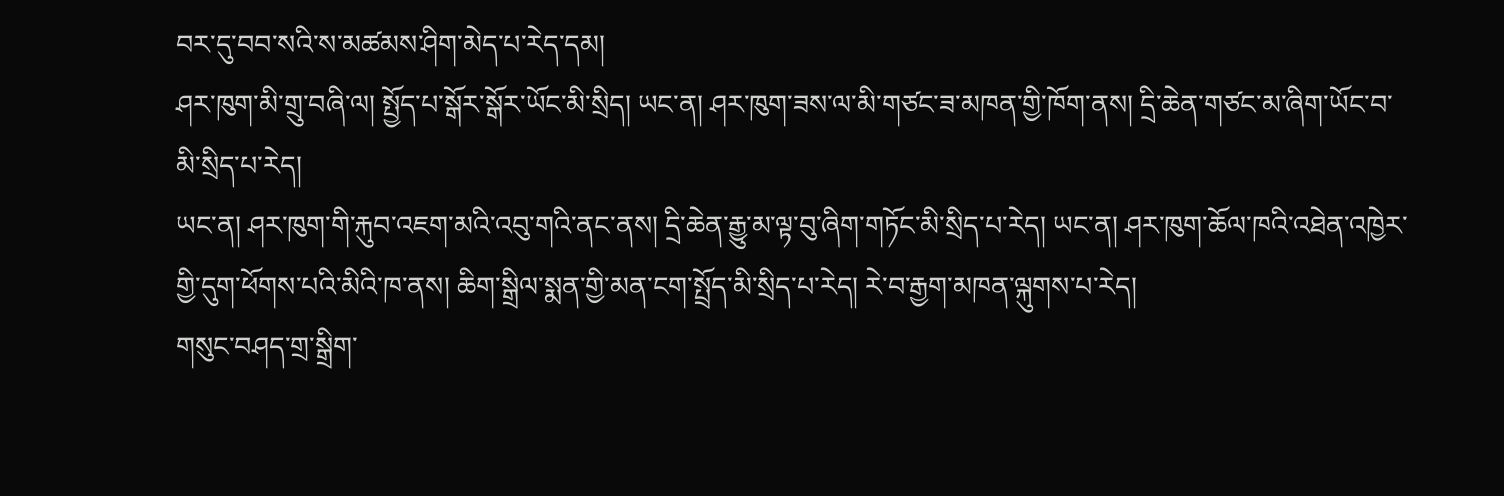བར་དུ་བབ་སའི་ས་མཚམས་ཤིག་མེད་པ་རེད་དམ།
ཤར་ཁུག་མི་གྲུ་བཞི་ལ། སྤྱོད་པ་སྒོར་སྒོར་ཡོང་མི་སྲིད། ཡང་ན། ཤར་ཁུག་ཟས་ལ་མི་གཙང་ཟ་མཁན་གྱི་ཁོག་ནས། དྲི་ཆེན་གཙང་མ་ཞིག་ཡོང་བ་མི་སྲིད་པ་རེད།
ཡང་ན། ཤར་ཁུག་གི་རྐུབ་འཇག་མའི་འབུ་གའི་ནང་ནས། དྲི་ཆེན་རྒྱུ་མ་ལྟ་བུ་ཞིག་གཏོང་མི་སྲིད་པ་རེད། ཡང་ན། ཤར་ཁུག་ཆོལ་ཁའི་འཐེན་འཁྱེར་གྱི་དུག་ཕོགས་པའི་མིའི་ཁ་ནས། ཆིག་སྒྲིལ་སྨན་གྱི་མན་ངག་སྤྲོད་མི་སྲིད་པ་རེད། རེ་བ་རྒྱག་མཁན་ལྐུགས་པ་རེད།
གསུང་བཤད་གྲ་སྒྲིག་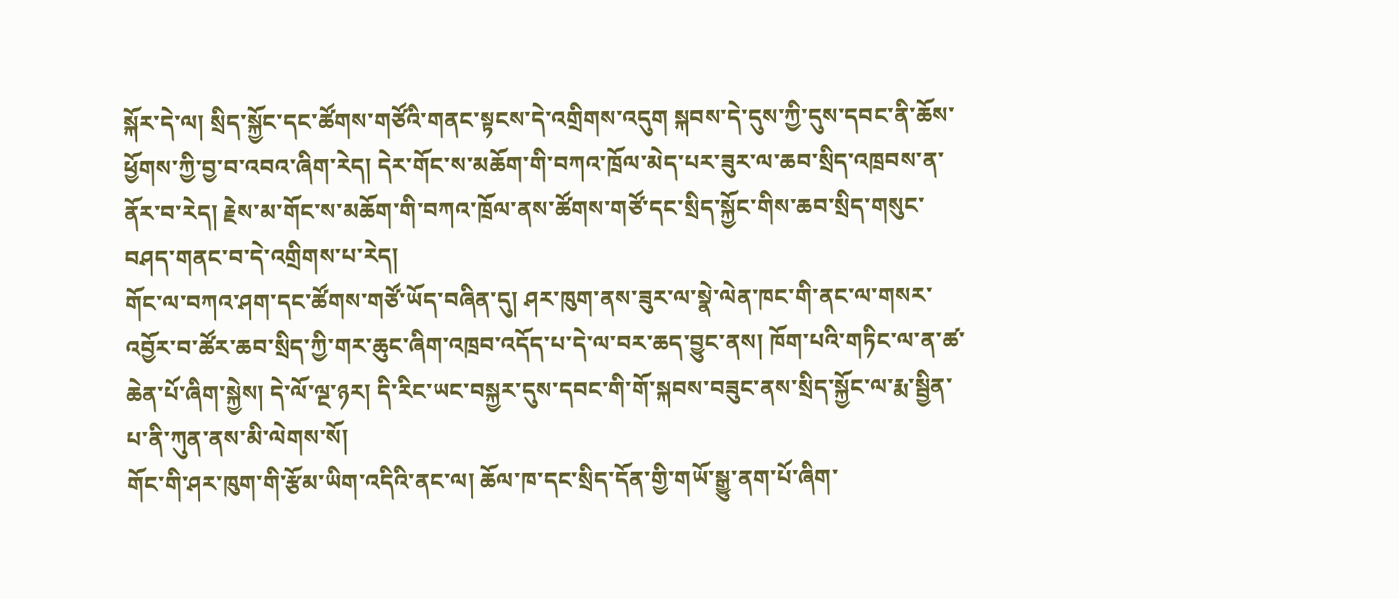སྐོར་དེ་ལ། སྲིད་སྐྱོང་དང་ཚོགས་གཙོའི་གནང་སྟངས་དེ་འགྲིགས་འདུག སྐབས་དེ་དུས་ཀྱི་དུས་དབང་ནི་ཆོས་ཕྱོགས་ཀྱི་བྱ་བ་འབའ་ཞིག་རེད། དེར་གོང་ས་མཆོག་གི་བཀའ་ཁྲོལ་མེད་པར་ཟུར་ལ་ཆབ་སྲིད་འཁྲབས་ན་ནོར་བ་རེད། རྗེས་མ་གོང་ས་མཆོག་གི་བཀའ་ཁྲོལ་ནས་ཚོགས་གཙོ་དང་སྲིད་སྐྱོང་གིས་ཆབ་སྲིད་གསུང་བཤད་གནང་བ་དེ་འགྲིགས་པ་རེད།
གོང་ལ་བཀའ་ཤག་དང་ཚོགས་གཙོ་ཡོད་བཞིན་དུ། ཤར་ཁུག་ནས་ཟུར་ལ་སྣེ་ལེན་ཁང་གི་ནང་ལ་གསར་འབྱོར་བ་ཚོར་ཆབ་སྲིད་ཀྱི་གར་ཆུང་ཞིག་འཁྲབ་འདོད་པ་དེ་ལ་བར་ཆད་བྱུང་ནས། ཁོག་པའི་གཏིང་ལ་ན་ཚ་ཆེན་པོ་ཞིག་སྐྱེས། དེ་ལོ་ལྔ་ཉར། དི་རིང་ཡང་བསྐྱར་དུས་དབང་གི་གོ་སྐབས་བཟུང་ནས་སྲིད་སྐྱོང་ལ་རྨ་སྦྱིན་པ་ནི་ཀུན་ནས་མི་ལེགས་སོ།
གོང་གི་ཤར་ཁུག་གི་རྩོམ་ཡིག་འདིའི་ནང་ལ། ཆོལ་ཁ་དང་སྲིད་དོན་གྱི་གཡོ་སྒྱུ་ནག་པོ་ཞིག་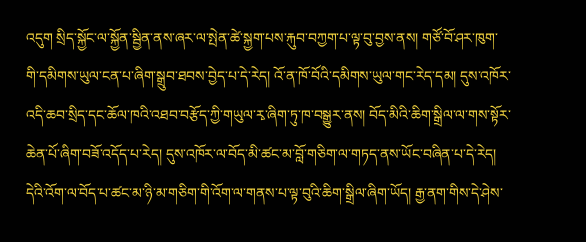འདུག སྲིད་སྐྱོང་ལ་སྐྱོན་སྦྱིན་ནས་ཞར་ལ་སྤེན་ཚེ་སྐྱག་པས་རྐུབ་བཀྱག་པ་ལྟ་བུ་བྱས་ནས། གཙོ་བོ་ཤར་ཁུག་གི་དམིགས་ཡུལ་ངན་པ་ཞིག་སྒྲུབ་ཐབས་བྱེད་པ་དེ་རེད། འོ་ན་ཁོ་བོའི་དམིགས་ཡུལ་གང་རེད་དམ། དུས་འཁོར་འདི་ཆབ་སྲིད་དང་ཆོལ་ཁའི་འཐབ་བརྩོད་ཀྱི་གཡུལ་རྭ་ཞིག་ཏུ་ཁ་བསྒྱུར་ནས། བོད་མིའི་ཆིག་སྒྲིལ་ལ་གས་སྟོར་ཆེན་པོ་ཞིག་བཟོ་འདོད་པ་རེད། དུས་འཁོར་ལ་བོད་མི་ཚང་མ་བློ་གཅིག་ལ་གཏད་ནས་ཡོང་བཞིན་པ་དེ་རེད། དེའི་འོག་ལ་བོད་པ་ཚང་མ་ཉི་མ་གཅིག་གི་འོག་ལ་གནས་པ་ལྟ་བུའི་ཆིག་སྒྲིལ་ཞིག་ཡོད། རྒྱ་ནག་གིས་དེ་ཤེས་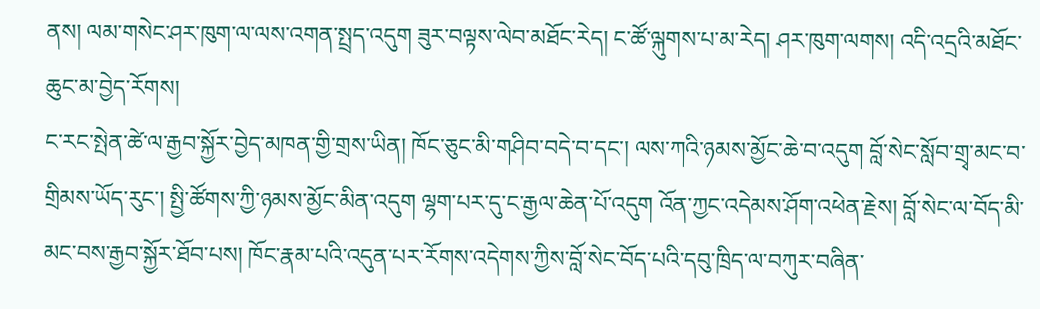ནས། ལམ་གསེང་ཤར་ཁུག་ལ་ལས་འགན་སྤྲད་འདུག ཟུར་བལྟས་ལེབ་མཐོང་རེད། ང་ཚོ་ལྐུགས་པ་མ་རེད། ཤར་ཁུག་ལགས། འདི་འདྲའི་མཐོང་ཆུང་མ་བྱེད་རོགས།
ང་རང་སྤེན་ཚེ་ལ་རྒྱབ་སྐྱོར་བྱེད་མཁན་གྱི་གྲས་ཡིན། ཁོང་ཅུང་མི་གཤིབ་བདེ་བ་དང་། ལས་ཀའི་ཉམས་མྱོང་ཆེ་བ་འདུག བློ་སེང་སློབ་གྲྭ་མང་བ་གྲིམས་ཡོད་རུང་། སྤྱི་ཚོགས་ཀྱི་ཉམས་མྱོང་མིན་འདུག ལྷག་པར་དུ་ང་རྒྱལ་ཆེན་པོ་འདུག འོན་ཀྱང་འདེམས་ཤོག་འཕེན་རྗེས། བློ་སེང་ལ་བོད་མི་མང་བས་རྒྱབ་སྐྱོར་ཐོབ་པས། ཁོང་རྣམ་པའི་འདུན་པར་རོགས་འདེགས་ཀྱིས་བློ་སེང་བོད་པའི་དབུ་ཁྲིད་ལ་བཀུར་བཞིན་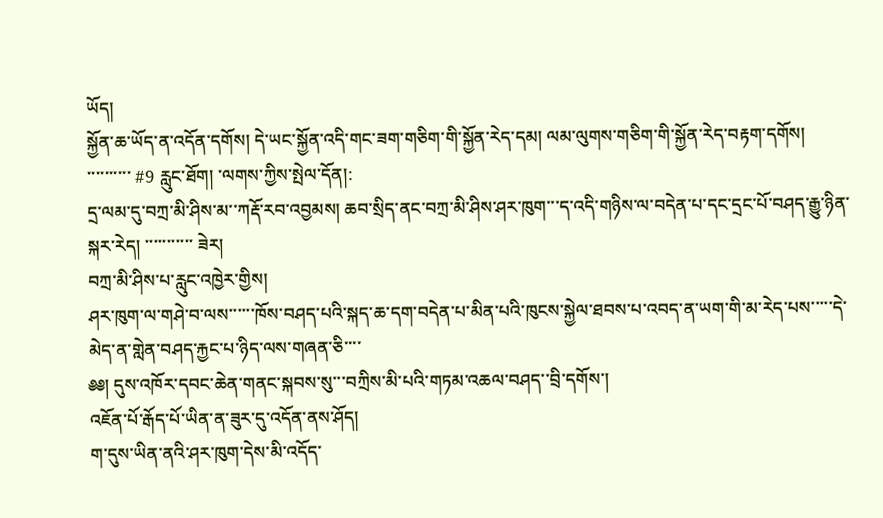ཡོད།
སྐྱོན་ཆ་ཡོད་ན་འདོན་དགོས། དེ་ཡང་སྐྱོན་འདི་གང་ཟག་གཅིག་གི་སྐྱོན་རེད་དམ། ལམ་ལུགས་གཅིག་གི་སྐྱོན་རེད་བརྟག་དགོས།
་་་་་་་་་་ #9 རླུང་ཐོག། ་ལགས་ཀྱིས་སྤེལ་དོན།:
དྲ་ལམ་དུ་བཀྲ་མི་ཤིས་མ་་ཀརྡོ་རབ་འབྱམས། ཆབ་སྲིད་ནང་བཀྲ་མི་ཤིས་ཤར་ཁུག་་་ད་འདི་གཉིས་ལ་བདེན་པ་དང་དྲང་པོ་བཤད་རྒྱུ་ཉིན་སྐར་རེད། ་་་་་་་་་་་ ཟེར།
བཀྲ་མི་ཤིས་པ་རླུང་འཁྱེར་གྱིས།
ཤར་ཁུག་ལ་གཤེ་བ་ལས་་་་་་ཁོས་བཤད་པའི་སྐད་ཆ་དག་བདེན་པ་མིན་པའི་ཁུངས་སྐྱེལ་ཐབས་པ་འབད་ན་ཡག་གི་མ་རེད་པས་་་་་དེ་མེད་ན་གླེན་བཤད་རྐྱང་པ་ཉིད་ལས་གཞན་ཅི་་་་
༅༅། དུས་འཁོར་དབང་ཆེན་གནང་སྐབས་སུ་་་བཀྲིས་མི་པའི་གཏམ་འཆལ་བཤད་་བྲི་དགོས་།
འཇོན་པོ་རྒོད་པོ་ཡིན་ན་ཟུར་དུ་འདོན་ནས་ཤོད།
ག་དུས་ཡིན་ནའི་ཤར་ཁུག་དེས་མི་འདོད་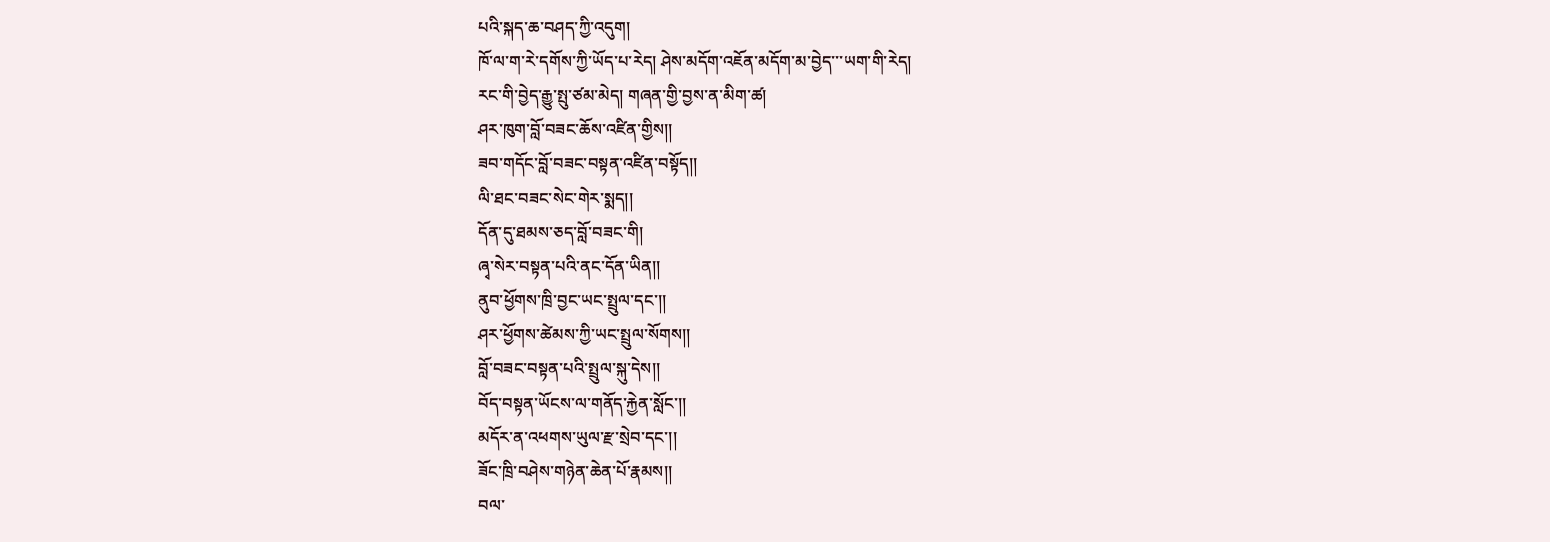པའི་སྐད་ཆ་བཤད་ཀྱི་འདུག།
ཁོ་ལ་ག་རེ་དགོས་ཀྱི་ཡོད་པ་རེད། ཤེས་མདོག་འཇོན་མདོག་མ་བྱེད་་་ཡག་གི་རེད།
རང་གི་བྱེད་རྒྱུ་སྤུ་ཙམ་མེད། གཞན་གྱི་བྱས་ན་མིག་ཚ།
ཤར་ཁུག་བློ་བཟང་ཆོས་འཛིན་གྱིས།།
ཟབ་གདོང་བློ་བཟང་བསྟན་འཛིན་བསྟོད།།
ལི་ཐང་བཟང་སེང་གེར་སྨད།།
དོན་དུ་ཐམས་ཅད་བློ་བཟང་གི།
ཞྭ་སེར་བསྟན་པའི་ནང་དོན་ཡིན།།
ནུབ་ཕྱོགས་ཁྲི་བྱང་ཡང་སྤྲུལ་དང་།།
ཤར་ཕྱོགས་ཚེམས་ཀྱི་ཡང་སྤྲུལ་སོགས།།
བློ་བཟང་བསྟན་པའི་སྤྲུལ་སྐུ་དེས།།
བོད་བསྟན་ཡོངས་ལ་གནོད་རྐྱེན་སློང་།།
མདོར་ན་འཕགས་ཡུལ་རྫ་སྲེབ་དང་།།
ཟོང་ཁྲི་བཤེས་གཉེན་ཆེན་པོ་རྣམས།།
བལ་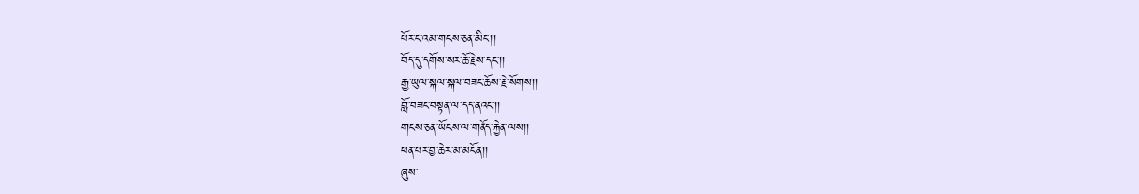པོར་ང་འམ་གངས་ཅན་མིང་།།
བོད་དུ་དགོས་སར་ཆོ་རྗེས་དང་།།
རྒྱ་ཡུལ་སྐལ་སྐལ་བཟང་ཆོས་རྗེ་སོགས།།
བློ་བཟང་བསྟན་ལ་དད་ནའང་།།
གངས་ཅན་ཡོངས་ལ་གནོད་རྐྱེན་ལས།།
ཕན་པར་བྱ་ཆེར་མ་མངོན།།
ཞུས་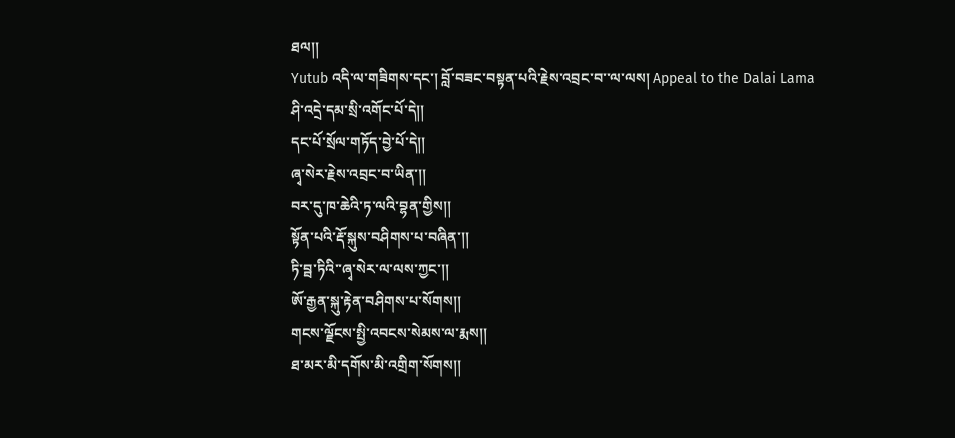ཐལ།།
Yutub འདི་ལ་གཟིགས་དང་། བློ་བཟང་བསྟན་པའི་རྗེས་འབྲང་བ་་ལ་ལས། Appeal to the Dalai Lama
ཤི་འདྲེ་དམ་སྲི་འགོང་པོ་དེ།།
དང་པོ་སྲོལ་གཏོད་བྱེ་པོ་དེ།།
ཞྭ་སེར་རྗེས་འབྲང་བ་ཡིན་།།
བར་དུ་ཁ་ཆེའི་ཏ་ལའི་བྷན་གྱིས།།
སྟོན་པའི་རྡོ་སྐུས་བཤིགས་པ་བཞིན་།།
ཏི་བྦ་ཏིའི་་ཞྭ་སེར་ལ་ལས་ཀྱང་།།
ཨོ་རྒྱན་སྐུ་རྟེན་བཤིགས་པ་སོགས།།
གངས་ལྗོངས་སྤྱི་འབངས་སེམས་ལ་རྨས།།
ཐ་མར་མི་དགོས་མི་འགྲིག་སོགས།།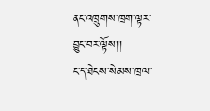ནང་འཁྲུགས་ཁྲག་ལྟར་བྱུང་བར་ལྟོས།།
ང་ད་ཐེངས་སེམས་ཁྲལ་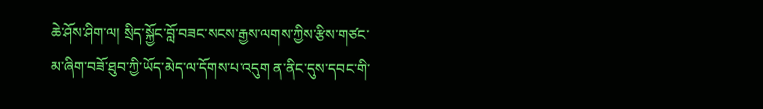ཆེ་ཤོས་ཤིག་ལ། སྲིད་སྐྱོང་བློ་བཟང་སངས་རྒྱས་ལགས་ཀྱིས་རྩིས་གཙང་མ་ཞིག་བཟོ་ཐུབ་ཀྱི་ཡོད་མེད་ལ་དོགས་པ་འདུག ན་ནིང་དུས་དབང་གི་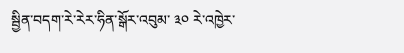སྦྱིན་བདག་རེ་རེར་ཧིན་སྒོར་འབུམ་ ༣༠ རེ་འཁྱེར་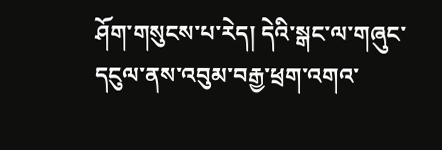ཤོག་གསུངས་པ་རེད། དེའི་སྒང་ལ་གཞུང་དངུལ་ནས་འབུམ་བརྒྱ་ཕྲག་འགའ་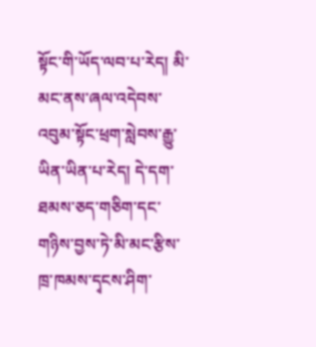སྟོང་གི་ཡོད་ལབ་པ་རེད། མི་མང་ནས་ཞལ་འདེབས་འབུམ་སྟོང་ཕྲག་སླེབས་རྒྱུ་ཡིན་ཡིན་པ་རེད། དེ་དག་ཐམས་ཅད་གཅིག་དང་གཉིས་བྱས་ཏེ་མི་མང་རྩིས་ཁྲ་ཁམས་དྭངས་ཤིག་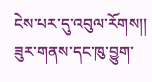ངེས་པར་དུ་འབུལ་རོགས།།
ཟུར་གནས་དང་ཁུ་བྱུག་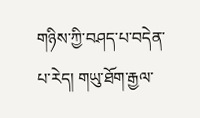གཉིས་ཀྱི་བཤད་པ་བདེན་པ་རེད། གཡུ་ཐོག་རྒྱལ་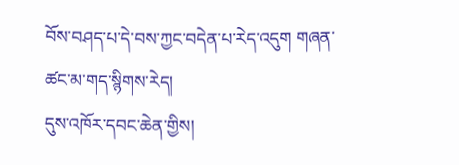བོས་བཤད་པ་དེ་བས་ཀྱང་བདེན་པ་རེད་འདུག གཞན་ཚང་མ་གད་སྙིགས་རེད།
དུས་འཁོར་དབང་ཆེན་གྱིས།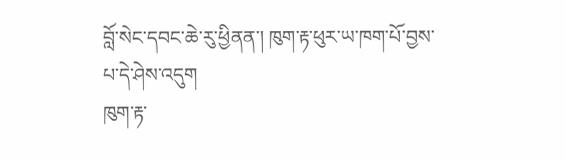བློ་སེང་དབང་ཆེ་རུ་ཕྱིནན་། ཁུག་རྟ་ཕུར་ཡ་ཁག་པོ་བྱས་པ་དེ་ཤེས་འདུག
ཁུག་རྟ་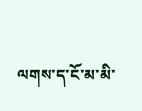ལགས་ད་ངོ་མ་མི་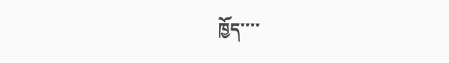ཁྱོད་་་་